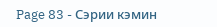Page 83 - Сэрии кэмин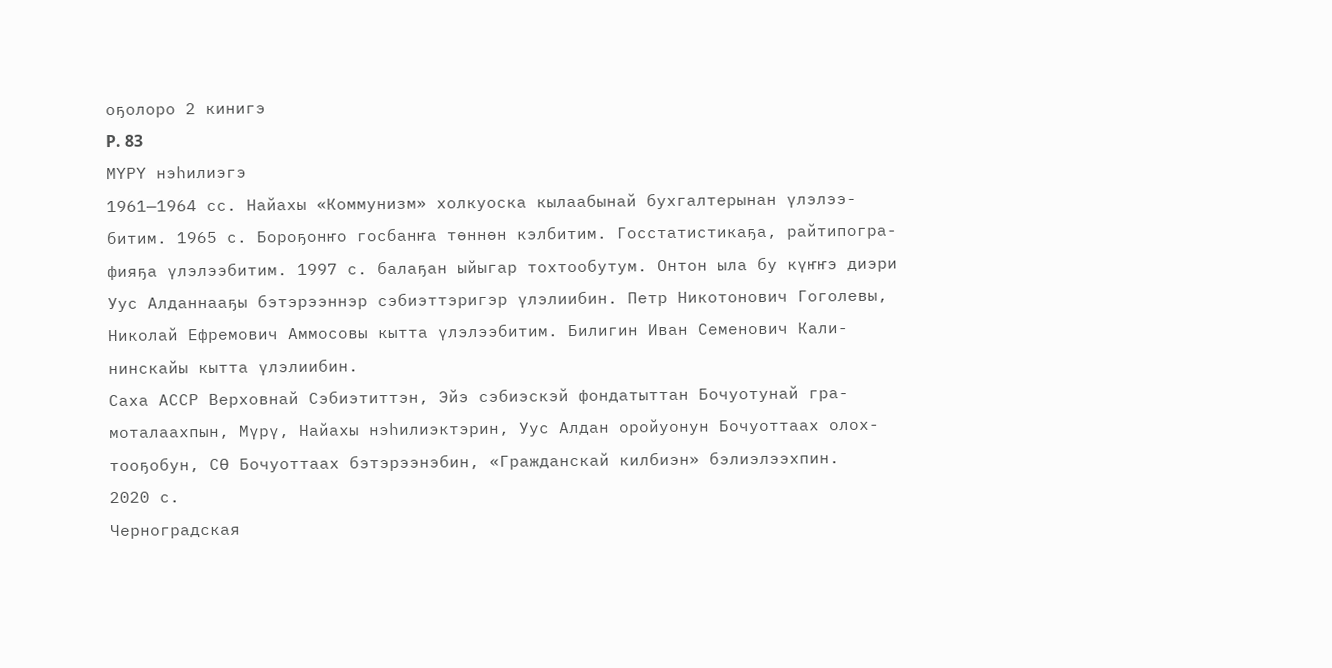оҕолоро 2 кинигэ
P. 83
МҮРҮ нэһилиэгэ
1961—1964 сс. Найахы «Коммунизм» холкуоска кылаабынай бухгалтерынан үлэлээ-
битим. 1965 с. Бороҕонҥо госбанҥа төннөн кэлбитим. Госстатистикаҕа, райтипогра-
фияҕа үлэлээбитим. 1997 с. балаҕан ыйыгар тохтообутум. Онтон ыла бу күҥҥэ диэри
Уус Алданнааҕы бэтэрээннэр сэбиэттэригэр үлэлиибин. Петр Никотонович Гоголевы,
Николай Ефремович Аммосовы кытта үлэлээбитим. Билигин Иван Семенович Кали-
нинскайы кытта үлэлиибин.
Саха АССР Верховнай Сэбиэтиттэн, Эйэ сэбиэскэй фондатыттан Бочуотунай гра-
моталаахпын, Мүрү, Найахы нэһилиэктэрин, Уус Алдан оройуонун Бочуоттаах олох-
тооҕобун, СӨ Бочуоттаах бэтэрээнэбин, «Гражданскай килбиэн» бэлиэлээхпин.
2020 с.
Черноградская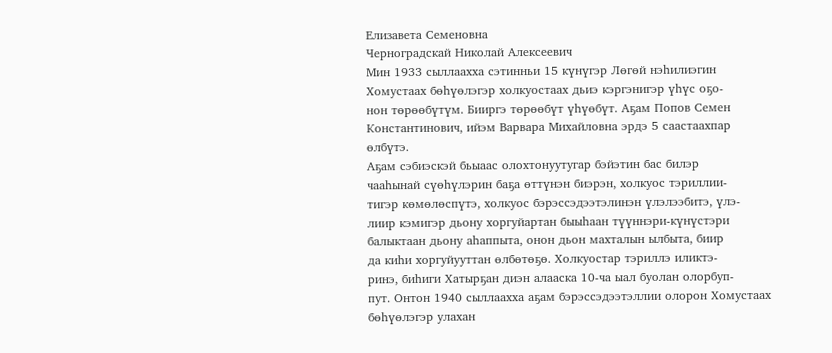Елизавета Семеновна
Черноградскай Николай Алексеевич
Мин 1933 сыллаахха сэтинньи 15 күнүгэр Лөгөй нэһилиэгин
Хомустаах бөһүөлэгэр холкуостаах дьиэ кэргэнигэр үһүс оҕо-
нон төрөөбүтүм. Бииргэ төрөөбүт үһүөбүт. Аҕам Попов Семен
Константинович, ийэм Варвара Михайловна эрдэ 5 саастаахпар
өлбүтэ.
Аҕам сэбиэскэй бьыаас олохтонуутугар бэйэтин бас билэр
чааһынай сүөһүлэрин баҕа өттүнэн биэрэн, холкуос тэриллии-
тигэр көмөлөспүтэ, холкуос бэрэссэдээтэлинэн үлэлээбитэ, үлэ-
лиир кэмигэр дьону хоргуйартан быыһаан түүннэри-күнүстэри
балыктаан дьону аһаппыта, онон дьон махталын ылбыта, биир
да киһи хоргуйууттан өлбөтөҕө. Холкуостар тэриллэ иликтэ-
ринэ, биһиги Хатырҕан диэн алааска 10-ча ыал буолан олорбуп-
пут. Онтон 1940 сыллаахха аҕам бэрэссэдээтэллии олорон Хомустаах бөһүөлэгэр улахан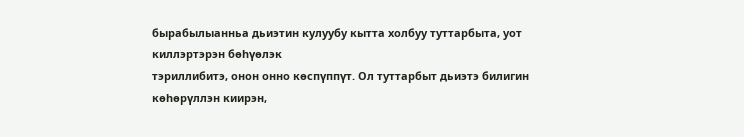бырабылыанньа дьиэтин кулуубу кытта холбуу туттарбыта, уот киллэртэрэн бөһүөлэк
тэриллибитэ, онон онно көспүппүт. Ол туттарбыт дьиэтэ билигин көһөрүллэн киирэн,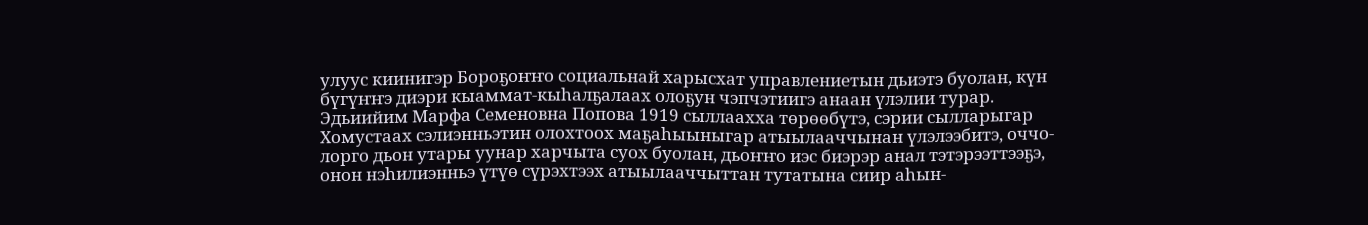улуус киинигэр Бороҕоҥҥо социальнай харысхат управлениетын дьиэтэ буолан, күн
бүгүҥҥэ диэри кыаммат-кыһалҕалаах олоҕун чэпчэтиигэ анаан үлэлии турар.
Эдьиийим Марфа Семеновна Попова 1919 сыллаахха төрөөбүтэ, сэрии сылларыгар
Хомустаах сэлиэнньэтин олохтоох маҕаһыыныгар атыылааччынан үлэлээбитэ, оччо-
лорго дьон утары уунар харчыта суох буолан, дьоҥҥо иэс биэрэр анал тэтэрээттээҕэ,
онон нэһилиэнньэ үтүө сүрэхтээх атыылааччыттан тутатына сиир аһын-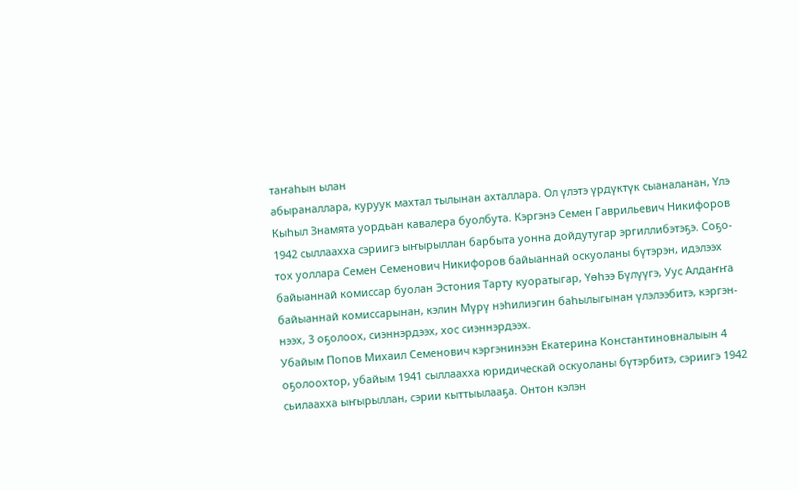таҥаһын ылан
абыраналлара, куруук махтал тылынан ахталлара. Ол үлэтэ үрдүктүк сыаналанан, Үлэ
Кыһыл Знамята уордьан кавалера буолбута. Кэргэнэ Семен Гаврильевич Никифоров
1942 сыллаахха сэриигэ ыҥырыллан барбыта уонна дойдутугар эргиллибэтэҕэ. Соҕо-
тох уоллара Семен Семенович Никифоров байыаннай оскуоланы бүтэрэн, идэлээх
байыаннай комиссар буолан Эстония Тарту куоратыгар, Үөһээ Бүлүүгэ, Уус Алдаҥҥа
байыаннай комиссарынан, кэлин Мүрү нэһилиэгин баһылыгынан үлэлээбитэ, кэргэн-
нээх, 3 оҕолоох, сиэннэрдээх, хос сиэннэрдээх.
Убайым Попов Михаил Семенович кэргэнинээн Екатерина Константиновналыын 4
оҕолоохтор, убайым 1941 сыллаахха юридическай оскуоланы бүтэрбитэ, сэриигэ 1942
сьилаахха ыҥырыллан, сэрии кыттыылааҕа. Онтон кэлэн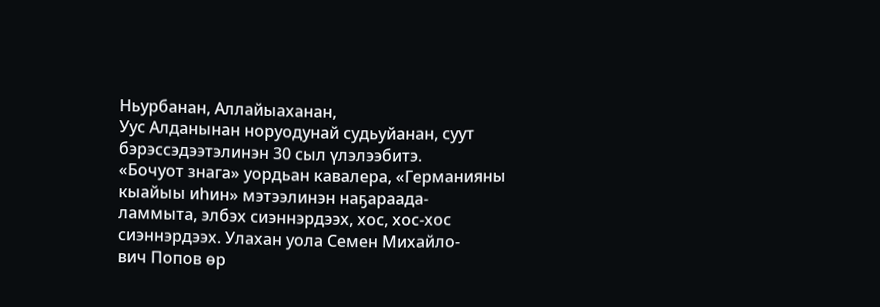Ньурбанан, Аллайыаханан,
Уус Алданынан норуодунай судьуйанан, суут бэрэссэдээтэлинэн 30 сыл үлэлээбитэ.
«Бочуот знага» уордьан кавалера, «Германияны кыайыы иһин» мэтээлинэн наҕараада-
ламмыта, элбэх сиэннэрдээх, хос, хос-хос сиэннэрдээх. Улахан уола Семен Михайло-
вич Попов өр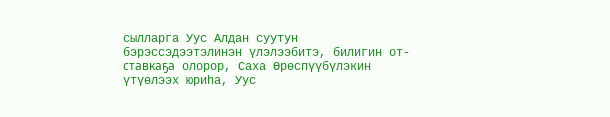сылларга Уус Алдан суутун бэрэссэдээтэлинэн үлэлээбитэ, билигин от-
ставкаҕа олорор, Саха Өрөспүүбүлэкин үтүөлээх юриһа, Уус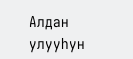Алдан улууһун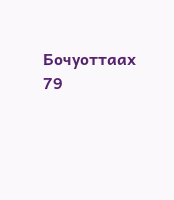Бочуоттаах
79